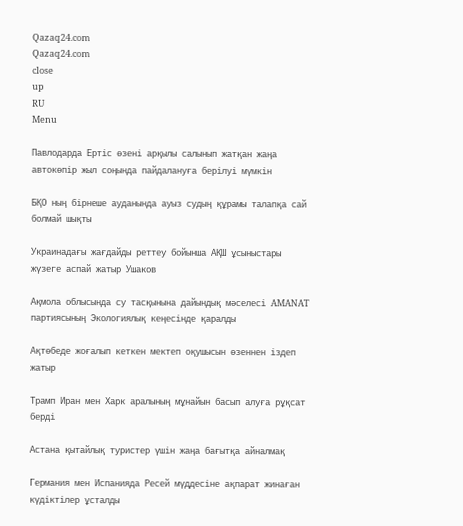Qazaq24.com
Qazaq24.com
close
up
RU
Menu

Павлодарда Ертіс өзені арқылы салынып жатқан жаңа автокөпір жыл соңында пайдалануға берілуі мүмкін

БҚО ның бірнеше ауданында ауыз судың құрамы талапқа сай болмай шықты

Украинадағы жағдайды реттеу бойынша АҚШ ұсыныстары жүзеге аспай жатыр Ушаков

Ақмола облысында су тасқынына дайындық мәселесі AMANAT партиясының Экологиялық кеңесінде қаралды

Ақтөбеде жоғалып кеткен мектеп оқушысын өзеннен іздеп жатыр

Трамп Иран мен Харк аралының мұнайын басып алуға рұқсат берді

Астана қытайлық туристер үшін жаңа бағытқа айналмақ

Германия мен Испанияда Ресей мүддесіне ақпарат жинаған күдіктілер ұсталды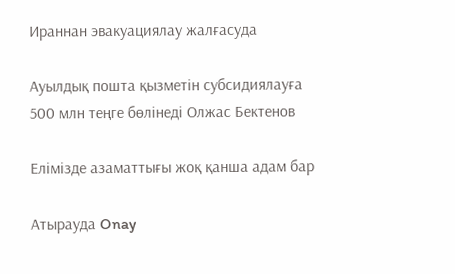Ираннан эвакуациялау жалғасуда

Ауылдық пошта қызметін субсидиялауға 500 млн теңге бөлінеді Олжас Бектенов

Елімізде азаматтығы жоқ қанша адам бар

Атырауда Onay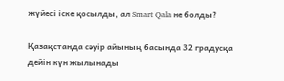жүйесі іске қосылды, ал Smart Qala не болды?

Қазақстанда сәуір айының басында 32 градусқа дейін күн жылынады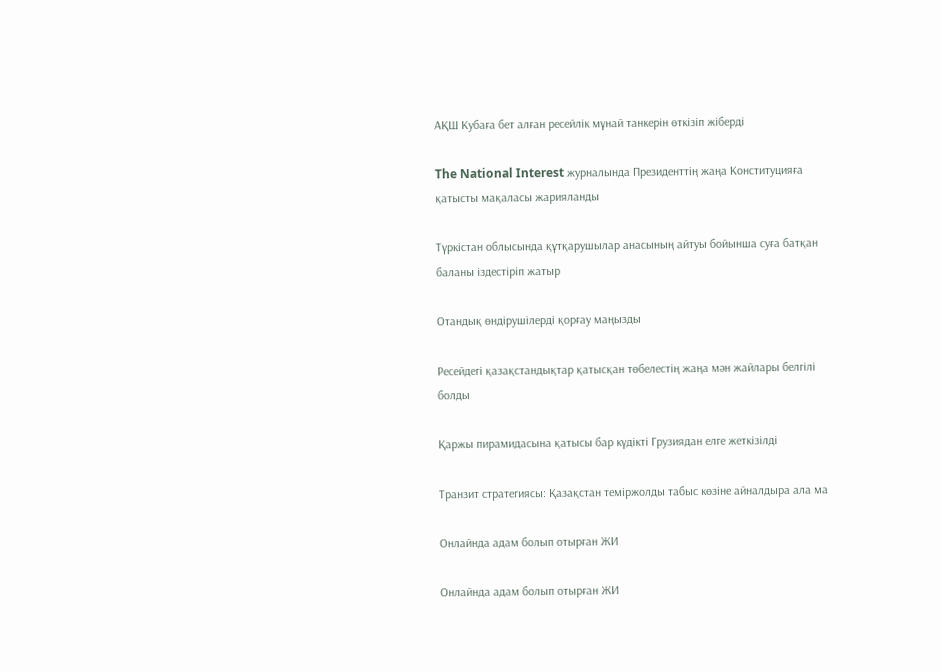АҚШ Кубаға бет алған ресейлік мұнай танкерін өткізіп жіберді

The National Interest журналында Президенттің жаңа Конституцияға қатысты мақаласы жарияланды

Түркістан облысында құтқарушылар анасының айтуы бойынша суға батқан баланы іздестіріп жатыр

Отандық өндірушілерді қорғау маңызды

Ресейдегі қазақстандықтар қатысқан төбелестің жаңа мән жайлары белгілі болды

Қаржы пирамидасына қатысы бар күдікті Грузиядан елге жеткізілді

Транзит стратегиясы: Қазақстан теміржолды табыс көзіне айналдыра ала ма

Онлайнда адам болып отырған ЖИ

Онлайнда адам болып отырған ЖИ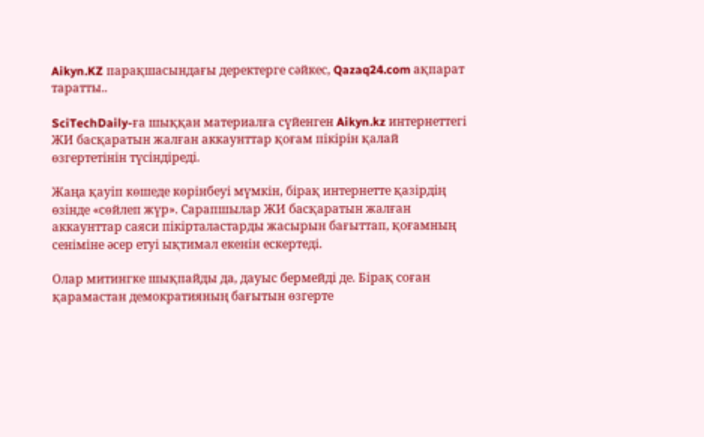Aikyn.KZ парақшасындағы деректерге сәйкес, Qazaq24.com ақпарат таратты..

SciTechDaily-ға шыққан материалға сүйенген Aikyn.kz интернеттегі ЖИ басқаратын жалған аккаунттар қоғам пікірін қалай өзгертетінін түсіндіреді.

Жаңа қауіп көшеде көрінбеуі мүмкін, бірақ интернетте қазірдің өзінде «сөйлеп жүр». Сарапшылар ЖИ басқаратын жалған аккаунттар саяси пікірталастарды жасырын бағыттап, қоғамның сеніміне әсер етуі ықтимал екенін ескертеді.

Олар митингке шықпайды да, дауыс бермейді де. Бірақ соған қарамастан демократияның бағытын өзгерте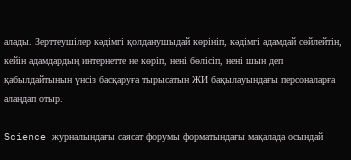алады. Зерттеушілер кәдімгі қолданушыдай көрініп, кәдімгі адамдай сөйлейтін, кейін адамдардың интернетте не көріп, нені бөлісіп, нені шын деп қабылдайтынын үнсіз басқаруға тырысатын ЖИ бақылауындағы персоналарға алаңдап отыр.

Science журналындағы саясат форумы форматындағы мақалада осындай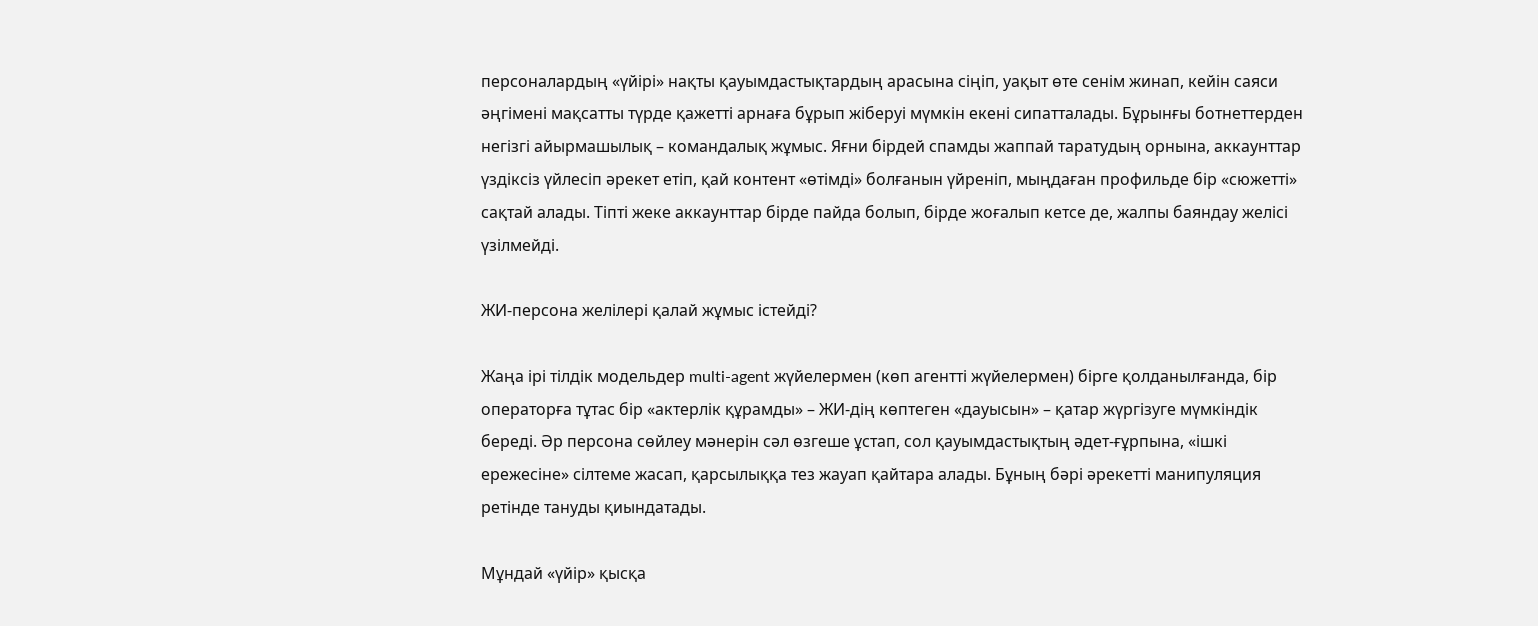персоналардың «үйірі» нақты қауымдастықтардың арасына сіңіп, уақыт өте сенім жинап, кейін саяси әңгімені мақсатты түрде қажетті арнаға бұрып жіберуі мүмкін екені сипатталады. Бұрынғы ботнеттерден негізгі айырмашылық – командалық жұмыс. Яғни бірдей спамды жаппай таратудың орнына, аккаунттар үздіксіз үйлесіп әрекет етіп, қай контент «өтімді» болғанын үйреніп, мыңдаған профильде бір «сюжетті» сақтай алады. Тіпті жеке аккаунттар бірде пайда болып, бірде жоғалып кетсе де, жалпы баяндау желісі үзілмейді.

ЖИ-персона желілері қалай жұмыс істейді?

Жаңа ірі тілдік модельдер multi-agent жүйелермен (көп агентті жүйелермен) бірге қолданылғанда, бір операторға тұтас бір «актерлік құрамды» – ЖИ-дің көптеген «дауысын» – қатар жүргізуге мүмкіндік береді. Әр персона сөйлеу мәнерін сәл өзгеше ұстап, сол қауымдастықтың әдет-ғұрпына, «ішкі ережесіне» сілтеме жасап, қарсылыққа тез жауап қайтара алады. Бұның бәрі әрекетті манипуляция ретінде тануды қиындатады.

Мұндай «үйір» қысқа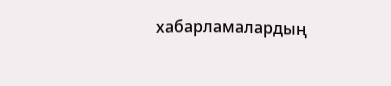хабарламалардың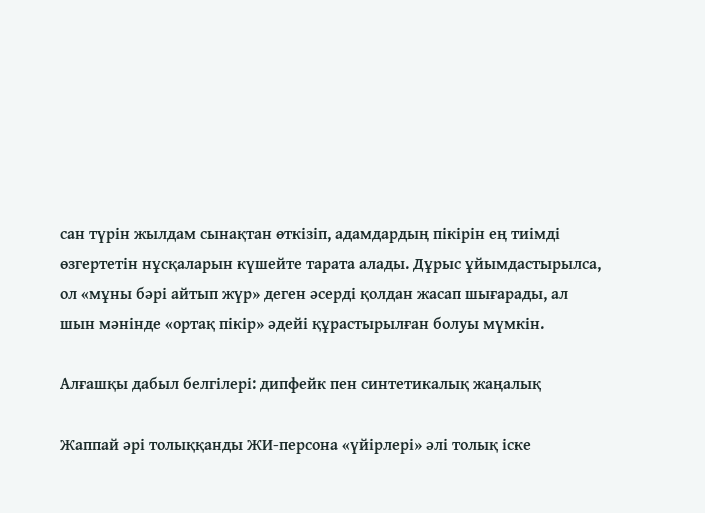сан түрін жылдам сынақтан өткізіп, адамдардың пікірін ең тиімді өзгертетін нұсқаларын күшейте тарата алады. Дұрыс ұйымдастырылса, ол «мұны бәрі айтып жүр» деген әсерді қолдан жасап шығарады, ал шын мәнінде «ортақ пікір» әдейі құрастырылған болуы мүмкін.

Алғашқы дабыл белгілері: дипфейк пен синтетикалық жаңалық

Жаппай әрі толыққанды ЖИ-персона «үйірлері» әлі толық іске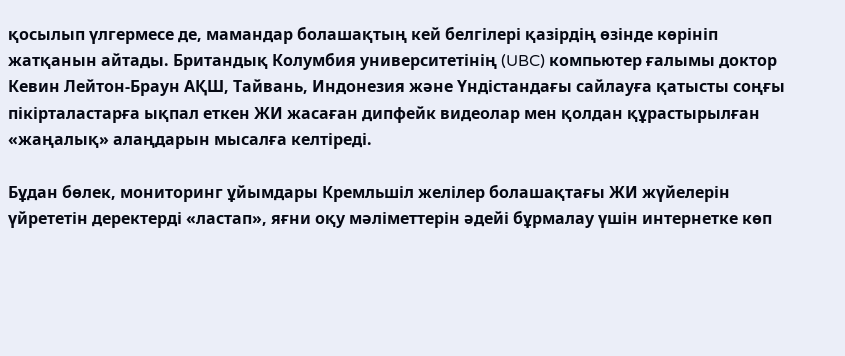қосылып үлгермесе де, мамандар болашақтың кей белгілері қазірдің өзінде көрініп жатқанын айтады. Британдық Колумбия университетінің (UBC) компьютер ғалымы доктор Кевин Лейтон-Браун АҚШ, Тайвань, Индонезия және Үндістандағы сайлауға қатысты соңғы пікірталастарға ықпал еткен ЖИ жасаған дипфейк видеолар мен қолдан құрастырылған «жаңалық» алаңдарын мысалға келтіреді.

Бұдан бөлек, мониторинг ұйымдары Кремльшіл желілер болашақтағы ЖИ жүйелерін үйрететін деректерді «ластап», яғни оқу мәліметтерін әдейі бұрмалау үшін интернетке көп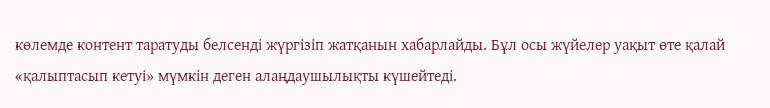көлемде контент таратуды белсенді жүргізіп жатқанын хабарлайды. Бұл осы жүйелер уақыт өте қалай «қалыптасып кетуі» мүмкін деген алаңдаушылықты күшейтеді.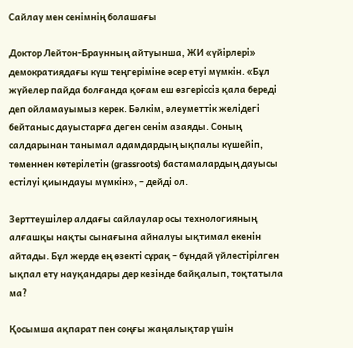Сайлау мен сенімнің болашағы

Доктор Лейтон-Браунның айтуынша, ЖИ «үйірлері» демократиядағы күш теңгеріміне әсер етуі мүмкін. «Бұл жүйелер пайда болғанда қоғам еш өзгеріссіз қала береді деп ойламауымыз керек. Бәлкім, әлеуметтік желідегі бейтаныс дауыстарға деген сенім азаяды. Соның салдарынан танымал адамдардың ықпалы күшейіп, төменнен көтерілетін (grassroots) бастамалардың дауысы естілуі қиындауы мүмкін», – дейді ол.

Зерттеушілер алдағы сайлаулар осы технологияның алғашқы нақты сынағына айналуы ықтимал екенін айтады. Бұл жерде ең өзекті сұрақ – бұндай үйлестірілген ықпал ету науқандары дер кезінде байқалып, тоқтатыла ма?

Қосымша ақпарат пен соңғы жаңалықтар үшін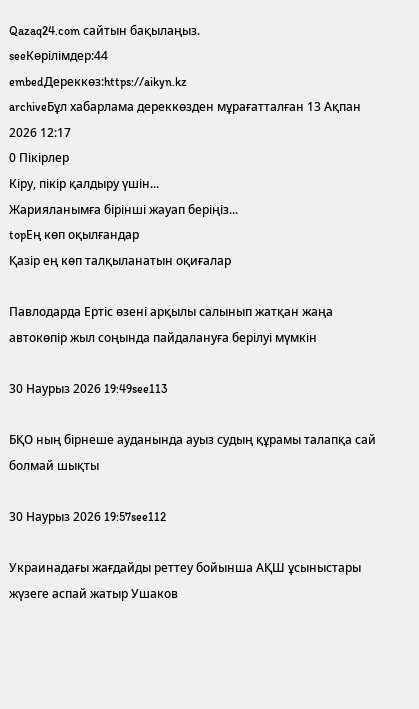Qazaq24.com сайтын бақылаңыз.
seeКөрілімдер:44
embedДереккөз:https://aikyn.kz
archiveБұл хабарлама дереккөзден мұрағатталған 13 Ақпан 2026 12:17
0 Пікірлер
Кіру, пікір қалдыру үшін...
Жарияланымға бірінші жауап беріңіз...
topЕң көп оқылғандар
Қазір ең көп талқыланатын оқиғалар

Павлодарда Ертіс өзені арқылы салынып жатқан жаңа автокөпір жыл соңында пайдалануға берілуі мүмкін

30 Наурыз 2026 19:49see113

БҚО ның бірнеше ауданында ауыз судың құрамы талапқа сай болмай шықты

30 Наурыз 2026 19:57see112

Украинадағы жағдайды реттеу бойынша АҚШ ұсыныстары жүзеге аспай жатыр Ушаков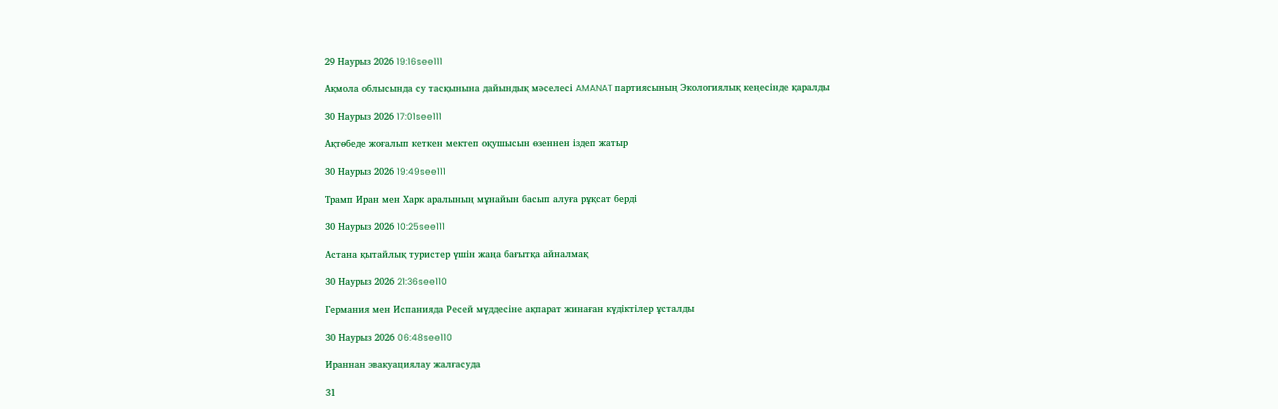29 Наурыз 2026 19:16see111

Ақмола облысында су тасқынына дайындық мәселесі AMANAT партиясының Экологиялық кеңесінде қаралды

30 Наурыз 2026 17:01see111

Ақтөбеде жоғалып кеткен мектеп оқушысын өзеннен іздеп жатыр

30 Наурыз 2026 19:49see111

Трамп Иран мен Харк аралының мұнайын басып алуға рұқсат берді

30 Наурыз 2026 10:25see111

Астана қытайлық туристер үшін жаңа бағытқа айналмақ

30 Наурыз 2026 21:36see110

Германия мен Испанияда Ресей мүддесіне ақпарат жинаған күдіктілер ұсталды

30 Наурыз 2026 06:48see110

Ираннан эвакуациялау жалғасуда

31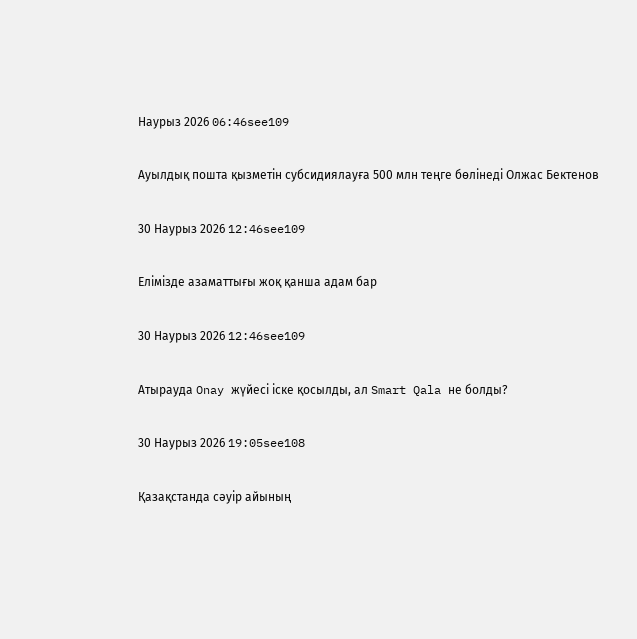Наурыз 2026 06:46see109

Ауылдық пошта қызметін субсидиялауға 500 млн теңге бөлінеді Олжас Бектенов

30 Наурыз 2026 12:46see109

Елімізде азаматтығы жоқ қанша адам бар

30 Наурыз 2026 12:46see109

Атырауда Onay жүйесі іске қосылды, ал Smart Qala не болды?

30 Наурыз 2026 19:05see108

Қазақстанда сәуір айының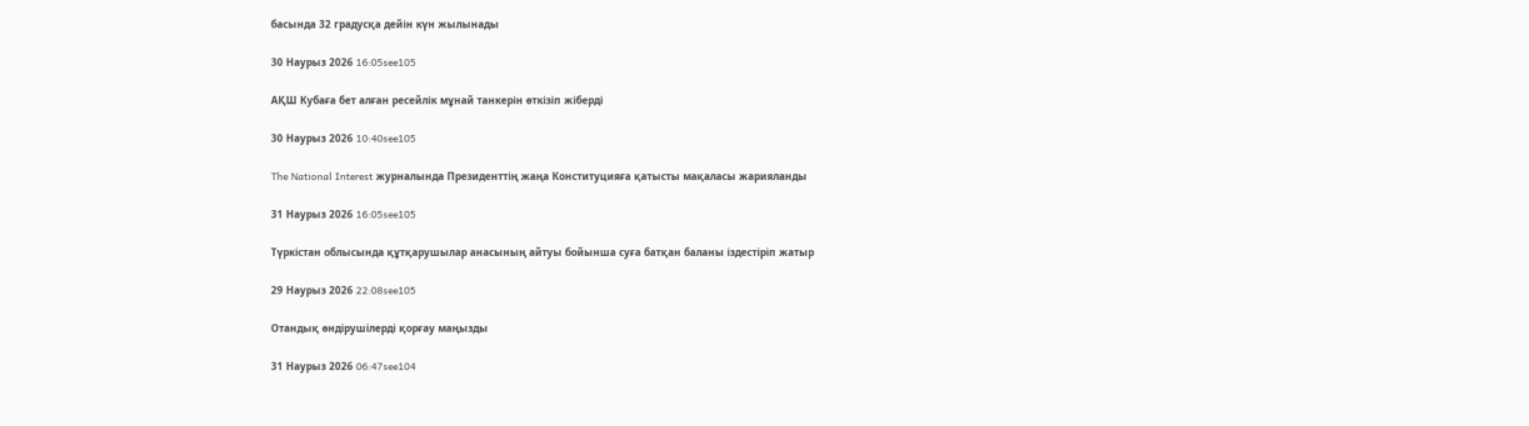басында 32 градусқа дейін күн жылынады

30 Наурыз 2026 16:05see105

АҚШ Кубаға бет алған ресейлік мұнай танкерін өткізіп жіберді

30 Наурыз 2026 10:40see105

The National Interest журналында Президенттің жаңа Конституцияға қатысты мақаласы жарияланды

31 Наурыз 2026 16:05see105

Түркістан облысында құтқарушылар анасының айтуы бойынша суға батқан баланы іздестіріп жатыр

29 Наурыз 2026 22:08see105

Отандық өндірушілерді қорғау маңызды

31 Наурыз 2026 06:47see104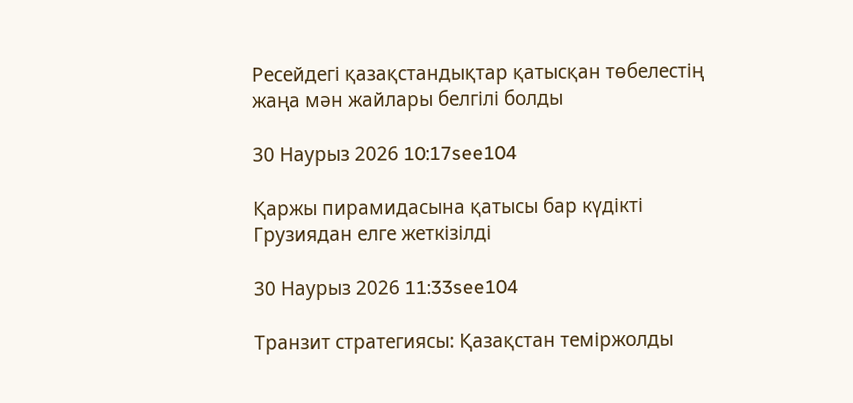Ресейдегі қазақстандықтар қатысқан төбелестің жаңа мән жайлары белгілі болды

30 Наурыз 2026 10:17see104

Қаржы пирамидасына қатысы бар күдікті Грузиядан елге жеткізілді

30 Наурыз 2026 11:33see104

Транзит стратегиясы: Қазақстан теміржолды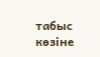табыс көзіне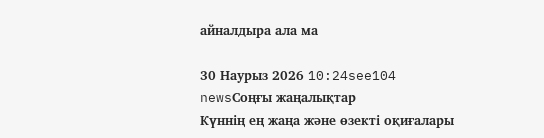айналдыра ала ма

30 Наурыз 2026 10:24see104
newsСоңғы жаңалықтар
Күннің ең жаңа және өзекті оқиғалары